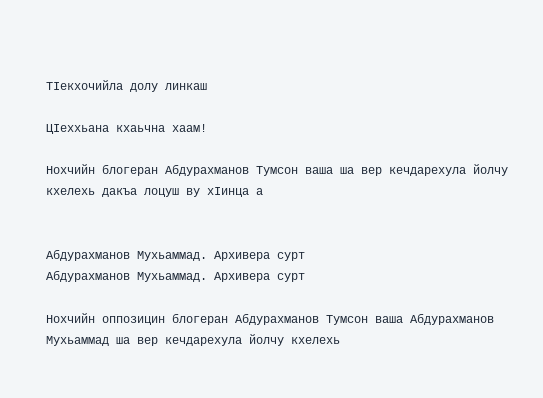ТIекхочийла долу линкаш

ЦIеххьана кхаьчна хаам!

Нохчийн блогеран Абдурахманов Тумсон ваша ша вер кечдарехула йолчу кхелехь дакъа лоцуш ву хIинца а


Абдурахманов Мухьаммад. Архивера сурт
Абдурахманов Мухьаммад. Архивера сурт

Нохчийн оппозицин блогеран Абдурахманов Тумсон ваша Абдурахманов Мухьаммад ша вер кечдарехула йолчу кхелехь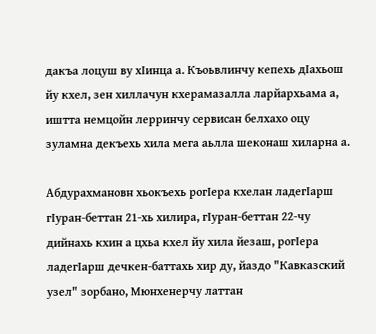дакъа лоцуш ву хIинца а. Къоьвлинчу кепехь дIахьош йу кхел, зен хиллачун кхерамазалла ларйархьама а, иштта немцойн лерринчу сервисан белхахо оцу зуламна декъехь хила мега аьлла шеконаш хиларна а.

Абдурахмановн хьокъехь рогIера кхелан ладегIарш гIуран-беттан 21-хь хилира, гIуран-беттан 22-чу дийнахь кхин а цхьа кхел йу хила йезаш, рогIера ладегIарш дечкен-баттахь хир ду, йаздо "Кавказский узел" зорбано, Мюнхенерчу латтан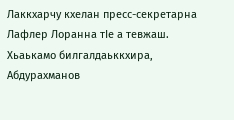Лаккхарчу кхелан пресс-секретарна Лафлер Лоранна тIе а тевжаш. Хьаькамо билгалдаьккхира, Абдурахманов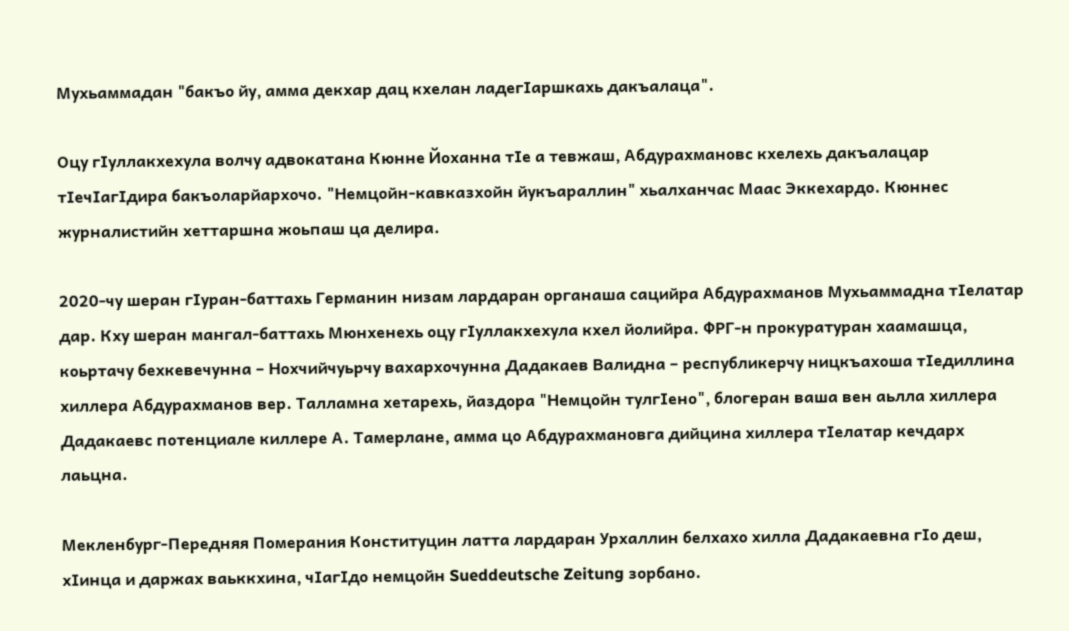Мухьаммадан "бакъо йу, амма декхар дац кхелан ладегIаршкахь дакъалаца".

Оцу гIуллакхехула волчу адвокатана Кюнне Йоханна тIе а тевжаш, Абдурахмановс кхелехь дакъалацар тIечIагIдира бакъоларйархочо. "Немцойн-кавказхойн йукъараллин" хьалханчас Маас Эккехардо. Кюннес журналистийн хеттаршна жоьпаш ца делира.

2020-чу шеран гIуран-баттахь Германин низам лардаран органаша сацийра Абдурахманов Мухьаммадна тIелатар дар. Кху шеран мангал-баттахь Мюнхенехь оцу гIуллакхехула кхел йолийра. ФРГ-н прокуратуран хаамашца, коьртачу бехкевечунна – Нохчийчуьрчу вахархочунна Дадакаев Валидна – республикерчу ницкъахоша тIедиллина хиллера Абдурахманов вер. Талламна хетарехь, йаздора "Немцойн тулгIено", блогеран ваша вен аьлла хиллера Дадакаевс потенциале киллере А. Тамерлане, амма цо Абдурахмановга дийцина хиллера тIелатар кечдарх лаьцна.

Мекленбург-Передняя Померания Конституцин латта лардаран Урхаллин белхахо хилла Дадакаевна гIо деш, хIинца и даржах ваьккхина, чIагIдо немцойн Sueddeutsche Zeitung зорбано.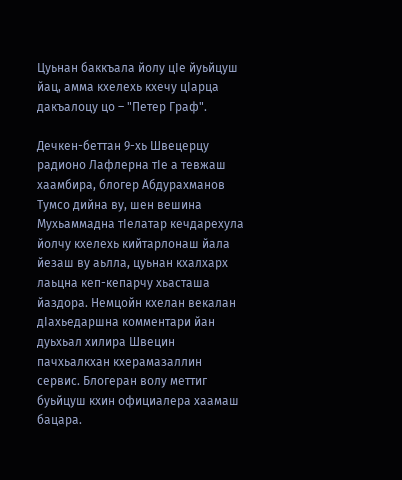Цуьнан баккъала йолу цIе йуьйцуш йац, амма кхелехь кхечу цIарца дакъалоцу цо – "Петер Граф".

Дечкен-беттан 9-хь Швецерцу радионо Лафлерна тIе а тевжаш хаамбира, блогер Абдурахманов Тумсо дийна ву, шен вешина Мухьаммадна тIелатар кечдарехула йолчу кхелехь кийтарлонаш йала йезаш ву аьлла, цуьнан кхалхарх лаьцна кеп-кепарчу хьасташа йаздора. Немцойн кхелан векалан дIахьедаршна комментари йан дуьхьал хилира Швецин пачхьалкхан кхерамазаллин сервис. Блогеран волу меттиг буьйцуш кхин официалера хаамаш бацара.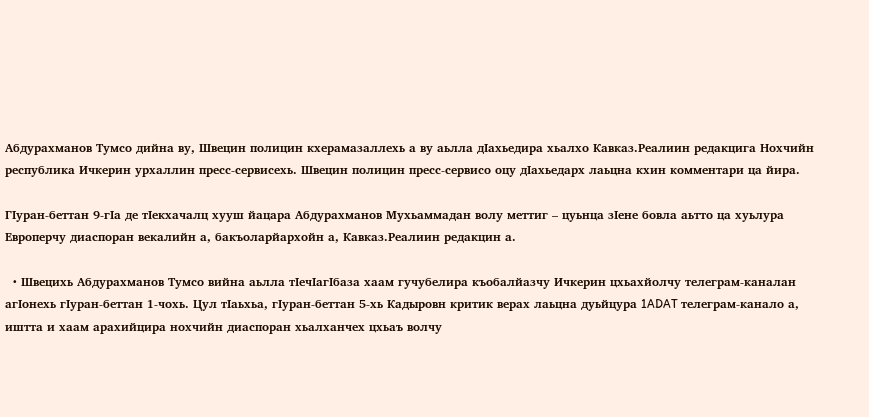Абдурахманов Тумсо дийна ву, Швецин полицин кхерамазаллехь а ву аьлла дIахьедира хьалхо Кавказ.Реалиин редакцига Нохчийн республика Ичкерин урхаллин пресс-сервисехь. Швецин полицин пресс-сервисо оцу дIахьедарх лаьцна кхин комментари ца йира.

ГIуран-беттан 9-гIа де тIекхачалц хууш йацара Абдурахманов Мухьаммадан волу меттиг – цуьнца зIене бовла аьтто ца хуьлура Европерчу диаспоран векалийн а, бакъоларйархойн а, Кавказ.Реалиин редакцин а.

  • Швецихь Абдурахманов Тумсо вийна аьлла тIечIагIбаза хаам гучубелира къобалйазчу Ичкерин цхьахйолчу телеграм-каналан агIонехь гIуран-беттан 1-чохь. Цул тIаьхьа, гIуран-беттан 5-хь Кадыровн критик верах лаьцна дуьйцура 1ADAT телеграм-канало а, иштта и хаам арахийцира нохчийн диаспоран хьалханчех цхьаъ волчу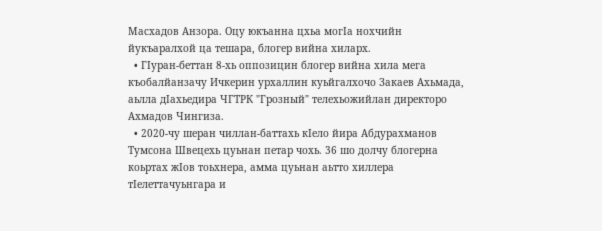Масхадов Анзора. Оцу юкъанна цхьа могIа нохчийн йукъаралхой ца тешара, блогер вийна хиларх.
  • ГIуран-беттан 8-хь оппозицин блогер вийна хила мега къобалйанзачу Ичкерин урхаллин куьйгалхочо Закаев Ахьмада, аьлла дIахьедира ЧГТРК "Грозный" телехьожийлан директоро Ахмадов Чингиза.
  • 2020-чу шеран чиллан-баттахь кIело йира Абдурахманов Тумсона Швецехь цуьнан петар чохь. 36 шо долчу блогерна коьртах жIов тоьхнера, амма цуьнан аьтто хиллера тIелеттачуьнгара и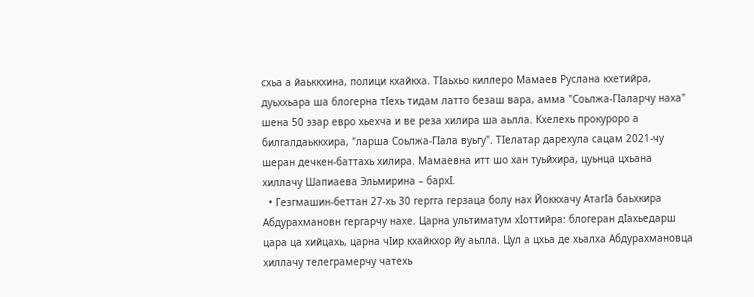схьа а йаьккхина, полици кхайкха. ТIаьхьо киллеро Мамаев Руслана кхетийра, дуьххьара ша блогерна тIехь тидам латто безаш вара, амма "Соьлжа-ГIаларчу наха" шена 50 эзар евро хьехча и ве реза хилира ша аьлла. Кхелехь прокуроро а билгалдаьккхира, "ларша Соьлжа-ГIала вуьгу". ТIелатар дарехула сацам 2021-чу шеран дечкен-баттахь хилира. Мамаевна итт шо хан туьйхира, цуьнца цхьана хиллачу Шапиаева Эльмирина – бархI.
  • Гезгмашин-беттан 27-хь 30 гергга герзаца болу нах Йоккхачу АтагIа баьхкира Абдурахмановн гергарчу нахе. Царна ультиматум хIоттийра: блогеран дIахьедарш цара ца хийцахь, царна чIир кхайкхор йу аьлла. Цул а цхьа де хьалха Абдурахмановца хиллачу телеграмерчу чатехь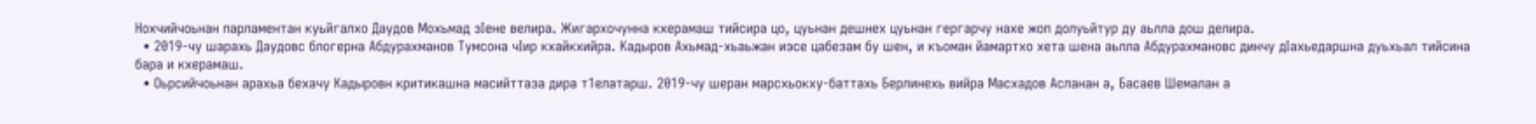Нохчийчоьнан парламентан куьйгалхо Даудов Мохьмад зIене велира. Жигархочунна кхерамаш тийсира цо, цуьнан дешнех цуьнан гергарчу нахе жоп долуьйтур ду аьлла дош делира.
  • 2019-чу шарахь Даудовс блогерна Абдурахманов Тумсона чIир кхайкхийра. Кадыров Ахьмад-хьаьжан иэсе цабезам бу шен, и къоман йамартхо хета шена аьлла Абдурахмановс динчу дIахьедаршна дуьхьал тийсина бара и кхерамаш.
  • Оьрсийчоьнан арахьа бехачу Кадыровн критикашна масийттаза дира т1елатарш. 2019-чу шеран марсхьокху-баттахь Берлинехь вийра Масхадов Асланан а, Басаев Шемалан а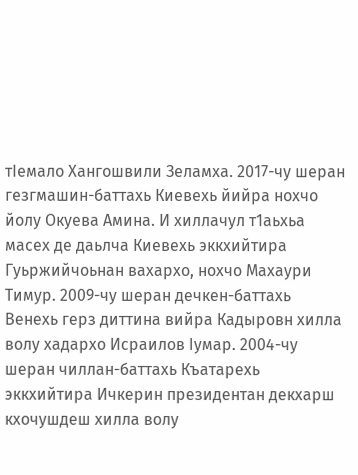тIемало Хангошвили Зеламха. 2017-чу шеран гезгмашин-баттахь Киевехь йийра нохчо йолу Окуева Амина. И хиллачул т1аьхьа масех де даьлча Киевехь эккхийтира Гуьржийчоьнан вахархо, нохчо Махаури Тимур. 2009-чу шеран дечкен-баттахь Венехь герз диттина вийра Кадыровн хилла волу хадархо Исраилов Iумар. 2004-чу шеран чиллан-баттахь Къатарехь эккхийтира Ичкерин президентан декхарш кхочушдеш хилла волу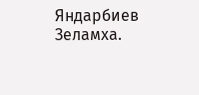Яндарбиев Зеламха.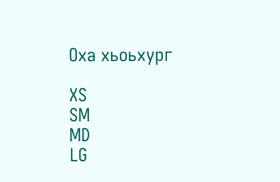Оха хьоьхург

XS
SM
MD
LG